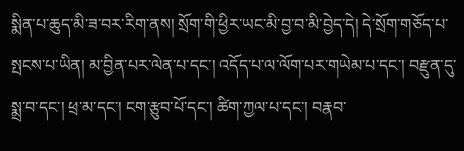སྨིན་པ་ཆུད་མི་ཟ་བར་རིག་ནས། སྲོག་གི་ཕྱིར་ཡང་མི་བྱ་བ་མི་བྱེད་དེ། དེ་སྲོག་གཅོད་པ་སྤངས་པ་ཡིན། མ་བྱིན་པར་ལེན་པ་དང་། འདོད་པ་ལ་ལོག་པར་གཡེམ་པ་དང་། བརྫུན་དུ་སྨྲ་བ་དང་། ཕྲ་མ་དང་། ངག་རྩུབ་པོ་དང་། ཚིག་ཀྱལ་པ་དང་། བརྣབ་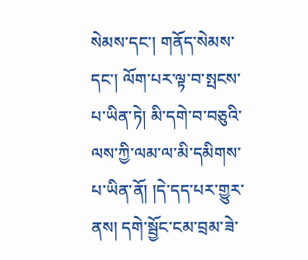སེམས་དང་། གནོད་སེམས་དང་། ལོག་པར་ལྟ་བ་སྤངས་པ་ཡིན་ཏེ། མི་དགེ་བ་བཅུའི་ལས་ཀྱི་ལམ་ལ་མི་དམིགས་པ་ཡིན་ནོ། །དེ་དད་པར་གྱུར་ནས། དགེ་སྦྱོང་ངམ་བྲམ་ཟེ་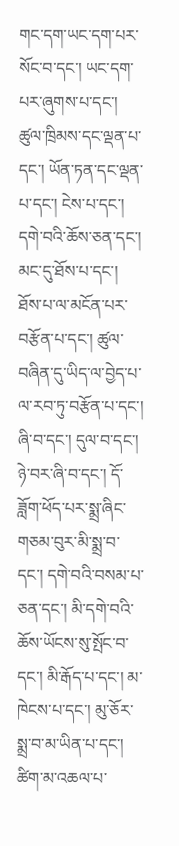གང་དག་ཡང་དག་པར་སོང་བ་དང་། ཡང་དག་པར་ཞུགས་པ་དང་། ཚུལ་ཁྲིམས་དང་ལྡན་པ་དང་། ཡོན་ཏན་དང་ལྡན་པ་དང་། ངེས་པ་དང་། དགེ་བའི་ཆོས་ཅན་དང་། མང་དུ་ཐོས་པ་དང་། ཐོས་པ་ལ་མངོན་པར་བརྩོན་པ་དང་། ཚུལ་བཞིན་དུ་ཡིད་ལ་བྱེད་པ་ལ་རབ་ཏུ་བརྩོན་པ་དང་། ཞི་བ་དང་། དུལ་བ་དང་། ཉེ་བར་ཞི་བ་དང་། དོ་ཟློག་ཕོད་པར་སྨྲ་ཞིང་གཅམ་བུར་མི་སྨྲ་བ་དང་། དགེ་བའི་བསམ་པ་ཅན་དང་། མི་དགེ་བའི་ཆོས་ཡོངས་སུ་སྤོང་བ་དང་། མི་རྒོད་པ་དང་། མ་ཁེངས་པ་དང་། མུ་ཅོར་སྨྲ་བ་མ་ཡིན་པ་དང་། ཚིག་མ་འཆལ་པ་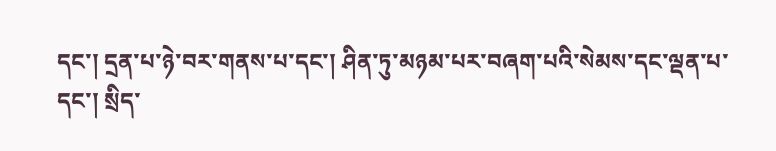དང་། དྲན་པ་ཉེ་བར་གནས་པ་དང་། ཤིན་ཏུ་མཉམ་པར་བཞག་པའི་སེམས་དང་ལྡན་པ་དང་། སྲིད་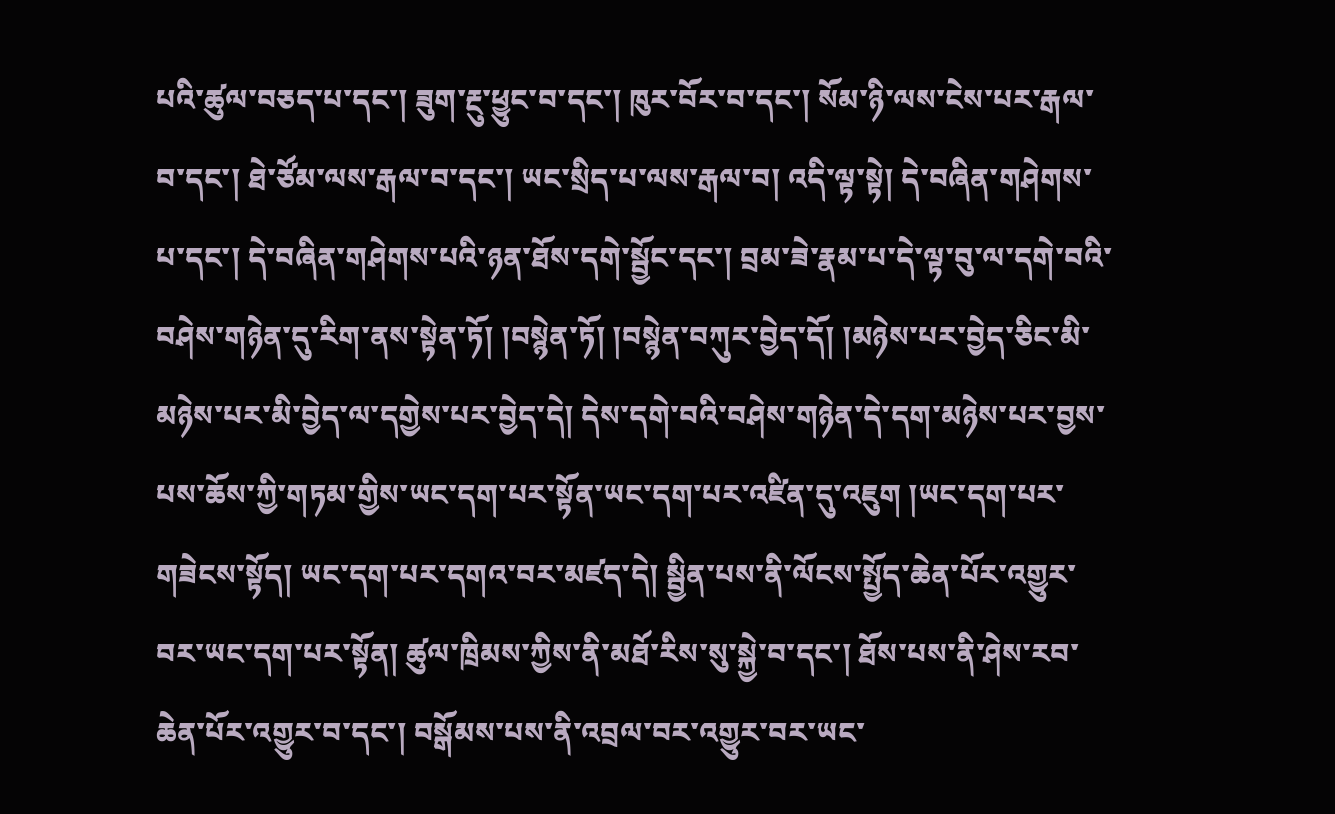པའི་ཚུལ་བཅད་པ་དང་། ཟུག་རྔུ་ཕྱུང་བ་དང་། ཁུར་བོར་བ་དང་། སོམ་ཉི་ལས་ངེས་པར་རྒལ་བ་དང་། ཐེ་ཙོམ་ལས་རྒལ་བ་དང་། ཡང་སྲིད་པ་ལས་རྒལ་བ། འདི་ལྟ་སྟེ། དེ་བཞིན་གཤེགས་པ་དང་། དེ་བཞིན་གཤེགས་པའི་ཉན་ཐོས་དགེ་སྦྱོང་དང་། བྲམ་ཟེ་རྣམ་པ་དེ་ལྟ་བུ་ལ་དགེ་བའི་བཤེས་གཉེན་དུ་རིག་ནས་སྟེན་ཏོ། །བསྙེན་ཏོ། །བསྙེན་བཀུར་བྱེད་དོ། །མཉེས་པར་བྱེད་ཅིང་མི་མཉེས་པར་མི་བྱེད་ལ་དགྱེས་པར་བྱེད་དེ། དེས་དགེ་བའི་བཤེས་གཉེན་དེ་དག་མཉེས་པར་བྱས་པས་ཆོས་ཀྱི་གཏམ་གྱིས་ཡང་དག་པར་སྟོན་ཡང་དག་པར་འཛིན་དུ་འཇུག །ཡང་དག་པར་གཟེངས་སྟོད། ཡང་དག་པར་དགའ་བར་མཛད་དེ། སྦྱིན་པས་ནི་ལོངས་སྤྱོད་ཆེན་པོར་འགྱུར་བར་ཡང་དག་པར་སྟོན། ཚུལ་ཁྲིམས་ཀྱིས་ནི་མཐོ་རིས་སུ་སྐྱེ་བ་དང་། ཐོས་པས་ནི་ཤེས་རབ་ཆེན་པོར་འགྱུར་བ་དང་། བསྒོམས་པས་ནི་འབྲལ་བར་འགྱུར་བར་ཡང་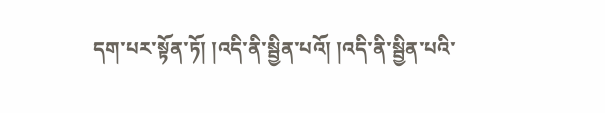དག་པར་སྟོན་ཏོ། །འདི་ནི་སྦྱིན་པའོ། །འདི་ནི་སྦྱིན་པའི་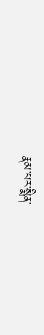རྣམ་པར་སྨིན་